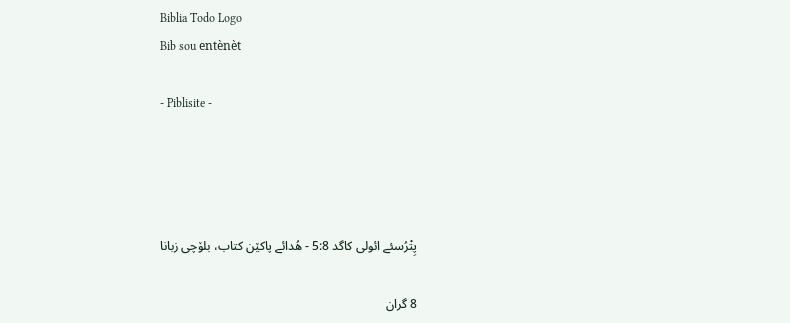Biblia Todo Logo
Bib sou entènèt

- Piblisite -




پِتْرُسئے ائولی کاگد 5:8 - هُدائے پاکێن کتاب، بلۆچی زبانا

8 گران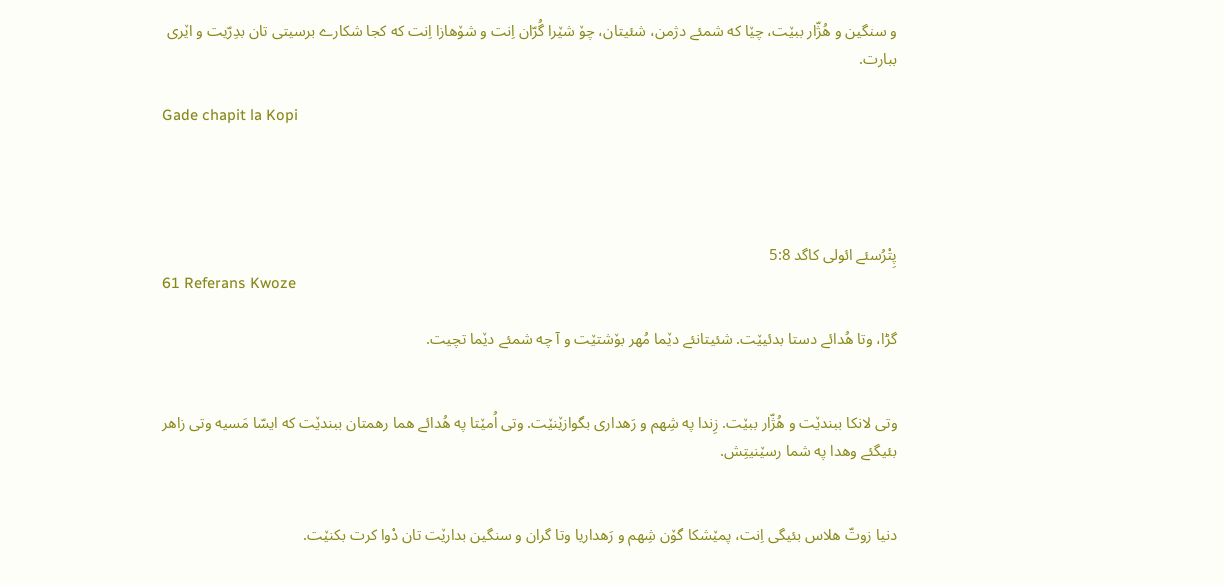و سنگین و هُژّار ببێت، چێا که شمئے دژمن، شئیتان، چۆ شێرا گُرّان اِنت و شۆهازا اِنت که کجا شکارے برسیتی تان بدِرّیت و اێری ببارت.

Gade chapit la Kopi




پِتْرُسئے ائولی کاگد 5:8
61 Referans Kwoze

گڑا، وتا هُدائے دستا بدئیێت. شئیتانئے دێما مُهر بۆشتێت و آ چه شمئے دێما تچیت.


وتی لانکا ببندێت و هُژّار ببێت. زِندا په شِهم و رَهداری بگوازێنێت. وتی اُمێتا په هُدائے هما رهمتان ببندێت که ایسّا مَسیه وتی زاهر بئیگئے وهدا په شما رسێنیتِش.


دنیا زوتّ هلاس بئیگی اِنت، پمێشکا گۆن شِهم و رَهداریا وتا گران و سنگین بدارێت تان دْوا کرت بکنێت.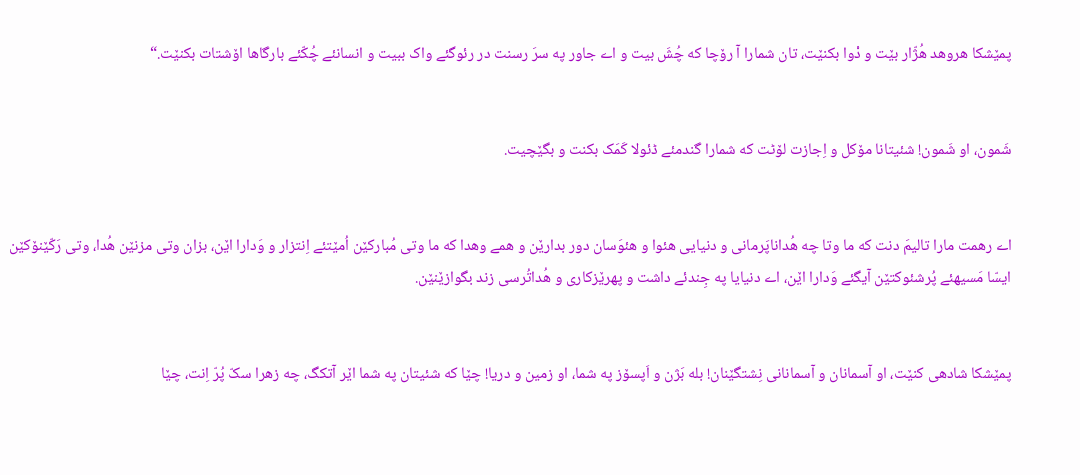پمێشکا هروهد هُژّار بێت و دْوا بکنێت، تان شمارا آ رۆچا که چُشَ بیت و اے جاور په سرَ رسنت در رئوگئے واک ببیت و انسانئے چُکّئے بارگاها اۆشتات بکنێت.“


شَمون، او شَمون! شئیتانا مۆکل و اِجازت لۆٹت که شمارا گندمئے ڈئولا کَمَک بکنت و بگێچیت.


اے رهمت مارا تالیمَ دنت که ما وتا چه هُداناپَرمانی و دنیایی هئوا و هئوَسان دور بدارێن و همے وهدا که ما وتی مُبارکێن اُمێتئے اِنتزار و وَدارا اێن، بزان وتی مزنێن هُدا، وتی رَکّێنۆکێن ایسّا مَسیهئے پُرشئوکتێن آیگئے وَدارا اێن، اے دنیایا په جِندئے داشت و پهرێزکاری و هُداتُرسی زند بگوازێنێن.


پمێشکا شادهی کنێت، او آسمانان و آسمانانی نِشتگێنان! بله بَژن و اَپسۆز په شما، او زمین و دریا! چێا که شئیتان په شما اێر آتکگ، چه زهرا سکّ پُرّ اِنت، چێا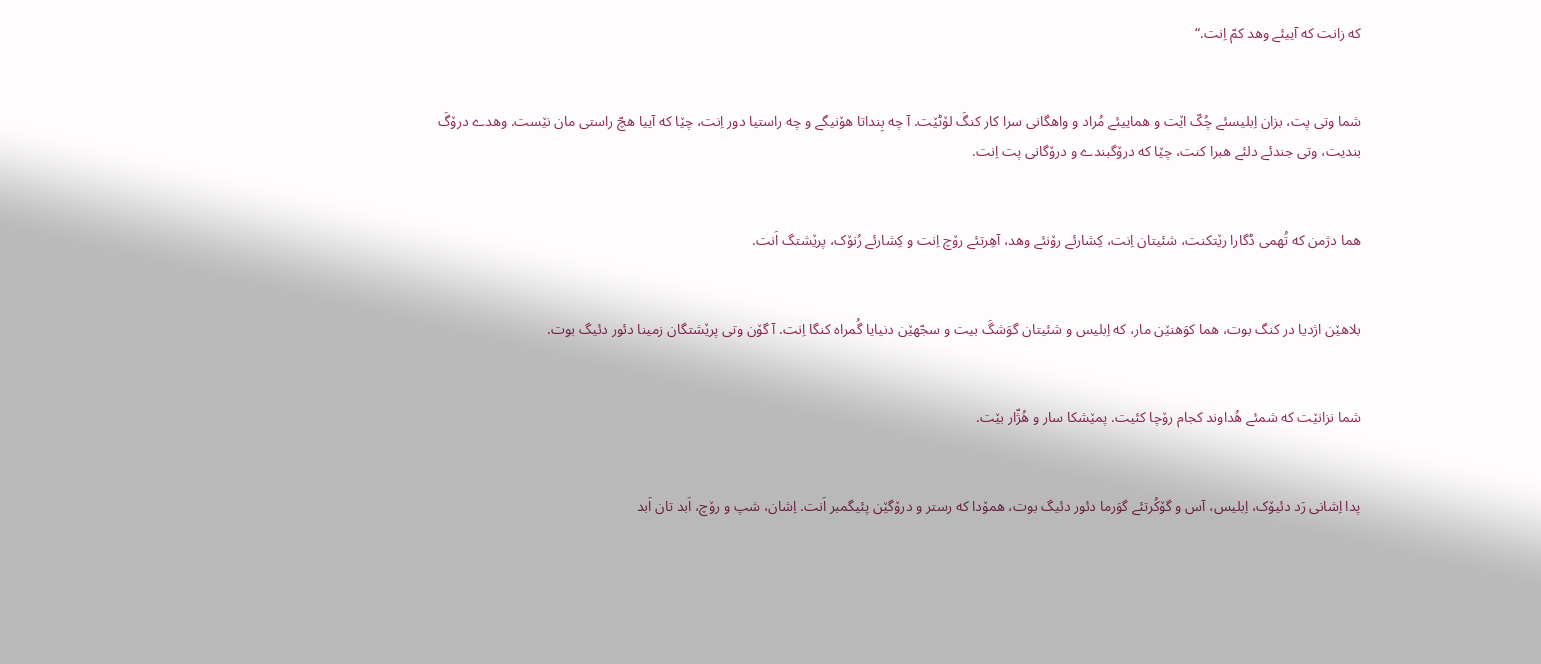که زانت که آییئے وهد کمّ اِنت.“


شما وتی پت، بزان اِبلیسئے چُکّ اێت و هماییئے مُراد و واهگانی سرا کار کنگَ لۆٹێت. آ چه بِنداتا هۆنیگے و چه راستیا دور اِنت، چێا که آییا هچّ راستی مان نێست. وهدے درۆگَ بندیت، وتی جندئے دلئے هبرا کنت، چێا که درۆگبندے و درۆگانی پت اِنت.


هما دژمن که تُهمی ڈگارا رێتکنت، شئیتان اِنت، کِشارئے رۆنئے وهد، آهِرتئے رۆچ اِنت و کِشارئے رُنۆک، پرێشتگ اَنت.


بلاهێن اژدیا در کنگ بوت، هما کوَهنێن مار، که اِبلیس و شئیتان گوَشگَ بیت و سجّهێن دنیایا گُمراه کنگا اِنت. آ گۆن وتی پرێشتگان زمینا دئور دئیگ بوت.


شما نزانێت که شمئے هُداوند کجام رۆچا کئیت. پمێشکا سار و هُژّار بێت.


پدا اِشانی رَد دئیۆک، اِبلیس، آس و گۆکُرتئے گوَرما دئور دئیگ بوت، همۆدا که رستر و درۆگێن پئیگمبر اَنت. اِشان، شپ و رۆچ، اَبد تان اَبد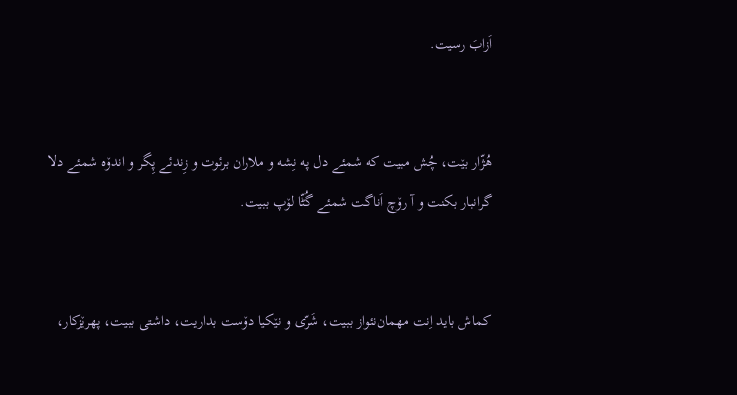اَزابَ رسیت.


هُژّار بێت، چُش مبیت که شمئے دل په نِشه و ملاران برئوت و زِندئے پِگر و اندۆه شمئے دلا گرانبار بکنت و آ رۆچ اَناگت شمئے گُٹّا لۆپ ببیت.


کماش باید اِنت مهمان‌نئواز ببیت، شَرّی و نێکیا دۆست بداریت، داشتی ببیت، پهرێزکار،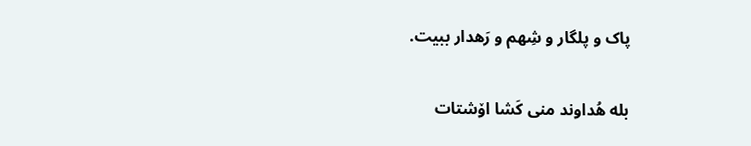پاک و پلگار و شِهم و رَهدار ببیت.


بله هُداوند منی کَشا اۆشتات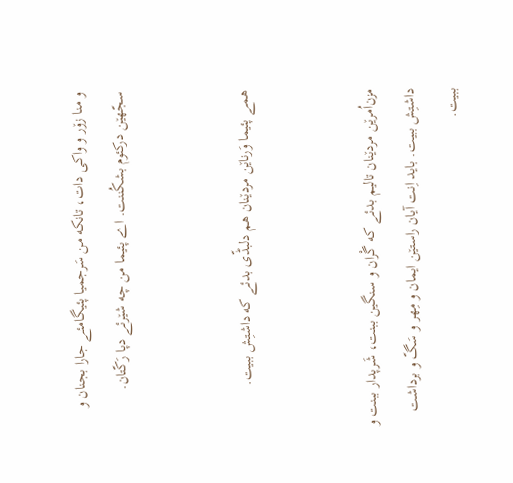و منا زۆر و واکی دات، تانکه من سَرجمیا پئیگامئے جارا بجنان و سجّهێن درکئوم بشکُننت. اے پئیما من چه شێرئے دپا رَکّتان.


همے پئیما وَرناێن مردێنان هم دلبڈّی بدئے که داشتِش ببیت.


مزن‌اُمرێن مردێنان تالیم بدئے که گْران و سنگین ببنت، شَرپدار ببنت و داشتِش ببیت. باید اِنت آیان راستێن ایمان و مِهر و سَگّ و برداشت ببیت.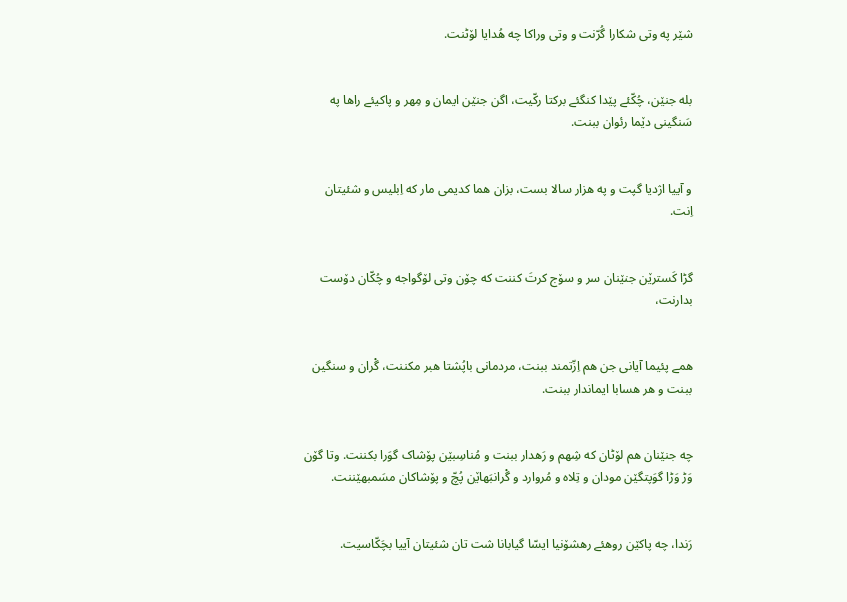شێر په وتی شکارا گُرّنت و وتی وراکا چه هُدایا لۆٹنت.


بله جنێن، چُکّئے پێدا کنگئے برکتا رکّیت، اگن جنێن ایمان و مِهر و پاکیئے راها په سَنگینی دێما رئوان ببنت.


و آییا اژدیا گپت و په هزار سالا بست، بزان هما کدیمی مار که اِبلیس و شئیتان اِنت.


گڑا کَسترێن جنێنان سر و سۆج کرتَ کننت که چۆن وتی لۆگواجه و چُکّان دۆست بدارنت،


همے پئیما آیانی جن هم اِزّتمند ببنت، مردمانی باپُشتا هبر مکننت، گْران و سنگین ببنت و هر هسابا ایماندار ببنت.


چه جنێنان هم لۆٹان که شِهم و رَهدار ببنت و مُناسِبێن پۆشاک گوَرا بکننت. وتا گۆن وَڑ وَڑا گوَپتگێن مودان و تِلاه و مُروارد و گْرانبَهاێن پُچّ و پۆشاکان مسَمبهێننت.


رَندا، چه پاکێن روهئے رهشۆنیا ایسّا گیابانا شت تان شئیتان آییا بچَکّاسیت.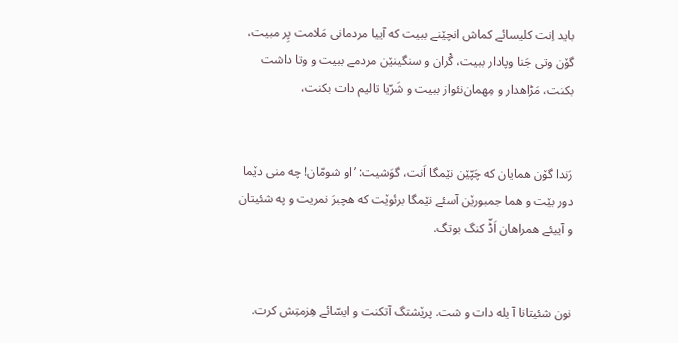باید اِنت کلیسائے کماش انچێنے ببیت که آییا مردمانی مَلامت پِر مبیت، گۆن وتی جَنا وپادار ببیت، گْران و سنگینێن مردمے ببیت و وتا داشت بکنت، مَڑاهدار و مِهمان‌نئواز ببیت و شَرّیا تالیم دات بکنت،


رَندا گۆن همایان که چَپّێن نێمگا اَنت، گوَشیت: ’او شومّان! چه منی دێما دور بێت و هما جمبورێن آسئے نێمگا برئوێت که هچبرَ نمریت و په شئیتان و آییئے همراهان اَڈّ کنگ بوتگ.


نون شئیتانا آ یله دات و شت. پرێشتگ آتکنت و ایسّائے هِزمتِش کرت.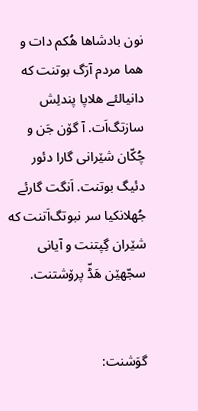نون بادشاها هُکم دات و هما مردم آرَگ بوتنت که دانیالئے هلاپا پندلِش سازتگ‌اَت. آ گۆن جَن و چُکّان شێرانی گارا دئور دئیگ بوتنت. اَنگت گارئے جُهلانکیا سر نبوتگ‌اَتنت که شێران گِپتنت و آیانی سجّهێن هَڈّ پرۆشتنت.


گوَشنت: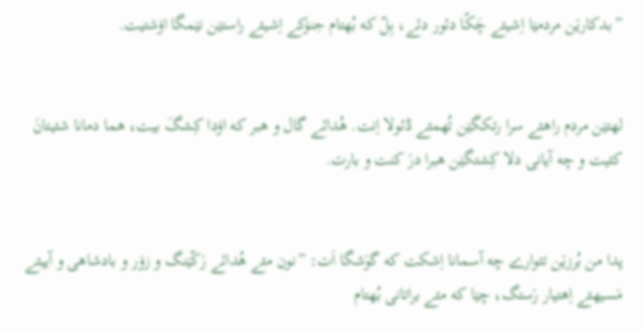”بدکارێن مردمێا اِشیئے چَکّا دئور دئے، بِلّ که بُهتام جنۆکے اِشیئے راستێن نێمگا اۆشتیت.


لهتێن مردم راهئے سرا رتکگێن تُهمئے ڈئولا اِنت. هُدائے گال و هبر که اۆدا کِشگَ بیت، هما دمانا شئیتانَ کئیت و چه آیانی دلا کِشتگێن هبرا درَ کنت و بارت.


پدا من بُرزێن تئوارے چه آسمانا اِشکت که گوَشگا اَت: ”نون مئے هُدائے رَکّێنگ و زۆر و بادشاهی و آییئے مَسیهئے اِهتیار رَستگ، چێا که مئے براتانی بُهتام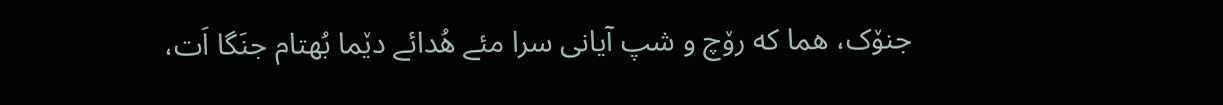جنۆک، هما که رۆچ و شپ آیانی سرا مئے هُدائے دێما بُهتام جنَگا اَت،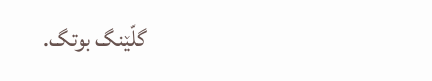گلّێنگ بوتگ.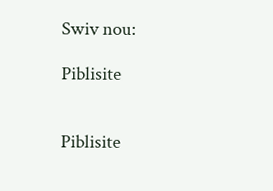Swiv nou:

Piblisite


Piblisite